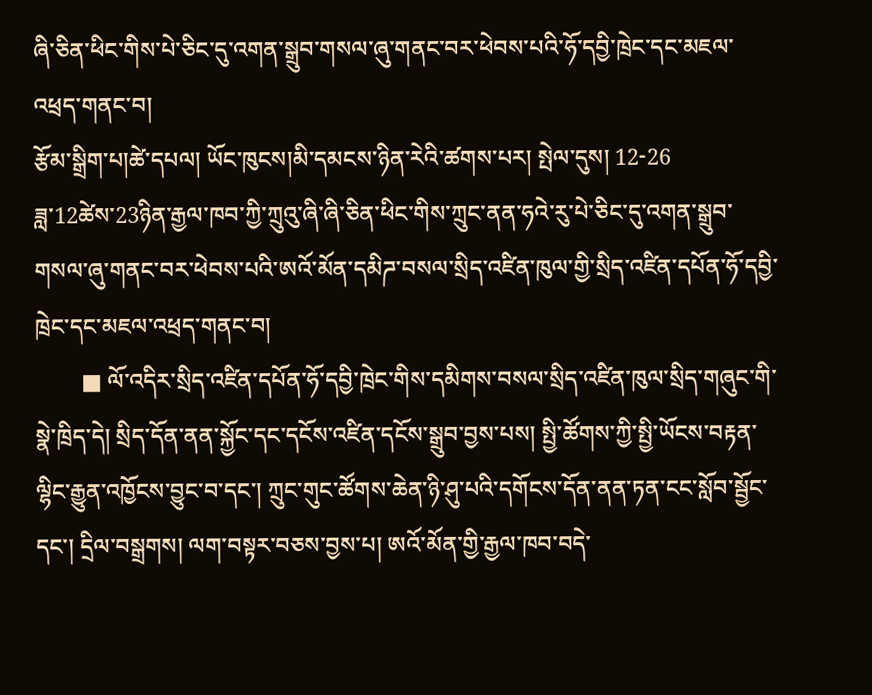ཞི་ཅིན་ཕིང་གིས་པེ་ཅིང་དུ་འགན་སྒྲུབ་གསལ་ཞུ་གནང་བར་ཕེབས་པའི་ཧོ་དབྱི་ཁྲེང་དང་མཇལ་འཕྲད་གནང་བ།
རྩོམ་སྒྲིག་པ།ཚེ་དཔལ། ཡོང་ཁུངས།མི་དམངས་ཉིན་རེའི་ཚགས་པར། སྤེལ་དུས། 12-26
ཟླ་12ཚེས་23ཉིན་རྒྱལ་ཁབ་ཀྱི་ཀྲུའུ་ཞི་ཞི་ཅིན་ཕིང་གིས་ཀྲུང་ནན་ཧའེ་རུ་པེ་ཅིང་དུ་འགན་སྒྲུབ་གསལ་ཞུ་གནང་བར་ཕེབས་པའི་ཨའོ་མོན་དམིཌ་བསལ་སྲིད་འཛིན་ཁུལ་གྱི་སྲིད་འཛིན་དཔོན་ཧོ་དབྱི་ཁྲེང་དང་མཇལ་འཕྲད་གནང་བ།
        ■ ལོ་འདིར་སྲིད་འཛིན་དཔོན་ཧོ་དབྱི་ཁྲེང་གིས་དམིགས་བསལ་སྲིད་འཛིན་ཁུལ་སྲིད་གཞུང་གི་སྣེ་ཁྲིད་དེ། སྲིད་དོན་ནན་སྐྱོང་དང་དངོས་འཛིན་དངོས་སྒྲུབ་བྱས་པས། སྤྱི་ཚོགས་ཀྱི་སྤྱི་ཡོངས་བརྟན་ལྷིང་རྒྱུན་འཁྱོངས་བྱུང་བ་དང་། ཀྲུང་གུང་ཚོགས་ཆེན་ཉི་ཤུ་པའི་དགོངས་དོན་ནན་ཏན་ངང་སློབ་སྦྱོང་དང་། དྲིལ་བསྒྲགས། ལག་བསྟར་བཅས་བྱས་པ། ཨའོ་མོན་གྱི་རྒྱལ་ཁབ་བདེ་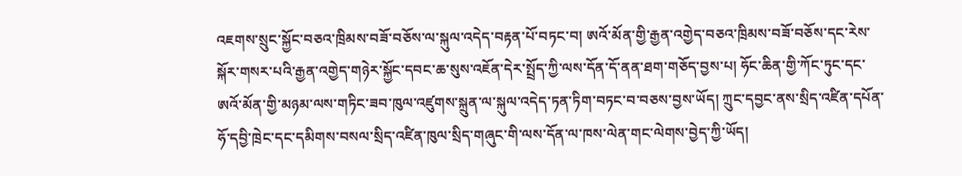འཇགས་སྲུང་སྐྱོང་བཅའ་ཁྲིམས་བཟོ་བཅོས་ལ་སྐུལ་འདེད་བརྟན་པོ་བཏང་བ། ཨའོ་མོན་གྱི་རྒྱན་འགྱེད་བཅའ་ཁྲིམས་བཟོ་བཅོས་དང་རེས་སྐོར་གསར་པའི་རྒྱན་འགྱེད་གཉེར་སྐྱོང་དབང་ཆ་སུས་འཇོན་དེར་སྤྲོད་ཀྱི་ལས་དོན་དོ་ནན་ཐག་གཅོད་བྱས་པ། ཧོང་ཆིན་གྱི་ཀོང་ཏུང་དང་ཨའོ་མོན་གྱི་མཉམ་ལས་གཏིང་ཟབ་ཁུལ་འཛུགས་སྐྲུན་ལ་སྐུལ་འདེད་ཏན་ཏིག་བཏང་བ་བཅས་བྱས་ཡོད། ཀྲུང་དབྱང་ནས་སྲིད་འཛིན་དཔོན་ཧོ་དབྱི་ཁྲེང་དང་དམིགས་བསལ་སྲིད་འཛིན་ཁུལ་སྲིད་གཞུང་གི་ལས་དོན་ལ་ཁས་ལེན་གང་ལེགས་བྱེད་ཀྱི་ཡོད།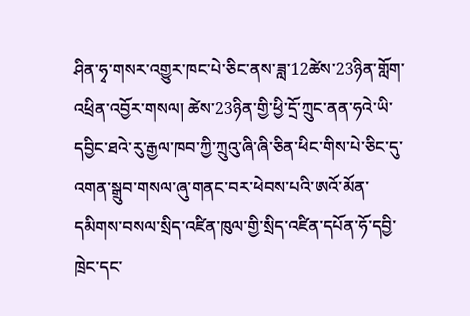ཤིན་ཧྭ་གསར་འགྱུར་ཁང་པེ་ཅིང་ནས་ཟླ་12ཚེས་23ཉིན་གློག་འཕྲིན་འབྱོར་གསལ། ཚེས་23ཉིན་གྱི་ཕྱི་དྲོ་ཀྲུང་ནན་ཧའེ་ཡི་དབྱིང་ཐའེ་རུ་རྒྱལ་ཁབ་ཀྱི་ཀྲུའུ་ཞི་ཞི་ཅིན་ཕིང་གིས་པེ་ཅིང་དུ་འགན་སྒྲུབ་གསལ་ཞུ་གནང་བར་ཕེབས་པའི་ཨའོ་མོན་དམིགས་བསལ་སྲིད་འཛིན་ཁུལ་གྱི་སྲིད་འཛིན་དཔོན་ཧོ་དབྱི་ཁྲེང་དང་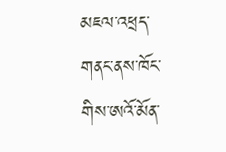མཇལ་འཕྲད་གནང་ནས་ཁོང་གིས་ཨའོ་མོན་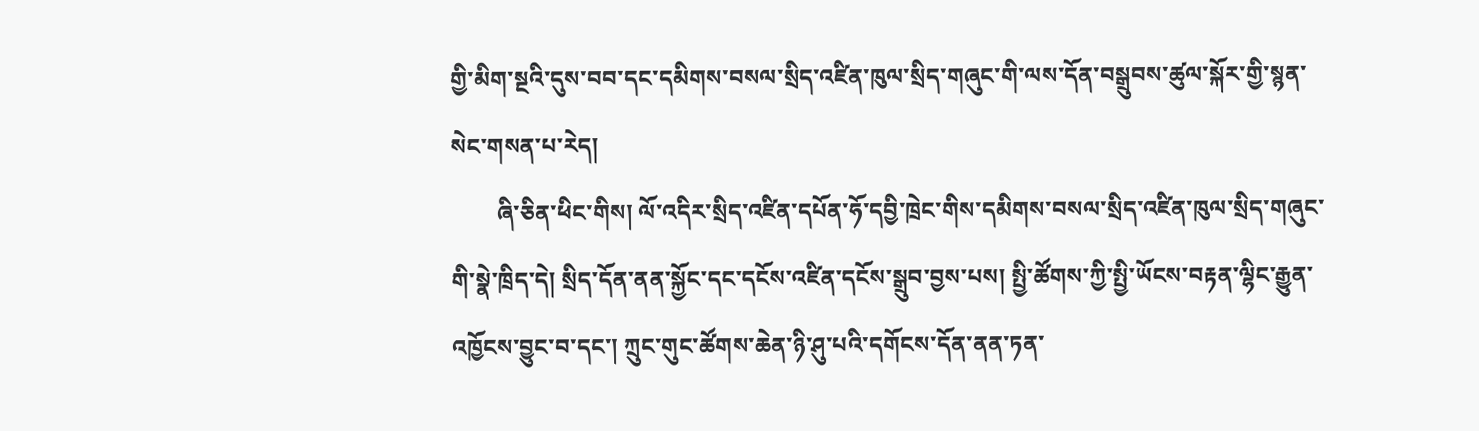གྱི་མིག་སྔའི་དུས་བབ་དང་དམིགས་བསལ་སྲིད་འཛིན་ཁུལ་སྲིད་གཞུང་གི་ལས་དོན་བསྒྲུབས་ཚུལ་སྐོར་གྱི་སྙན་སེང་གསན་པ་རེད།
        ཞི་ཅིན་ཕིང་གིས། ལོ་འདིར་སྲིད་འཛིན་དཔོན་ཧོ་དབྱི་ཁྲེང་གིས་དམིགས་བསལ་སྲིད་འཛིན་ཁུལ་སྲིད་གཞུང་གི་སྣེ་ཁྲིད་དེ། སྲིད་དོན་ནན་སྐྱོང་དང་དངོས་འཛིན་དངོས་སྒྲུབ་བྱས་པས། སྤྱི་ཚོགས་ཀྱི་སྤྱི་ཡོངས་བརྟན་ལྷིང་རྒྱུན་འཁྱོངས་བྱུང་བ་དང་། ཀྲུང་གུང་ཚོགས་ཆེན་ཉི་ཤུ་པའི་དགོངས་དོན་ནན་ཏན་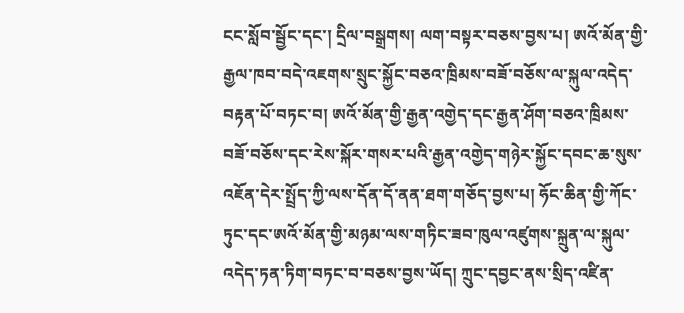ངང་སློབ་སྦྱོང་དང་། དྲིལ་བསྒྲགས། ལག་བསྟར་བཅས་བྱས་པ། ཨའོ་མོན་གྱི་རྒྱལ་ཁབ་བདེ་འཇགས་སྲུང་སྐྱོང་བཅའ་ཁྲིམས་བཟོ་བཅོས་ལ་སྐུལ་འདེད་བརྟན་པོ་བཏང་བ། ཨའོ་མོན་གྱི་རྒྱན་འགྱེད་དང་རྒྱན་ཤོག་བཅའ་ཁྲིམས་བཟོ་བཅོས་དང་རེས་སྐོར་གསར་པའི་རྒྱན་འགྱེད་གཉེར་སྐྱོང་དབང་ཆ་སུས་འཇོན་དེར་སྤྲོད་ཀྱི་ལས་དོན་དོ་ནན་ཐག་གཅོད་བྱས་པ། ཧོང་ཆིན་གྱི་ཀོང་ཏུང་དང་ཨའོ་མོན་གྱི་མཉམ་ལས་གཏིང་ཟབ་ཁུལ་འཛུགས་སྐྲུན་ལ་སྐུལ་འདེད་ཏན་ཏིག་བཏང་བ་བཅས་བྱས་ཡོད། ཀྲུང་དབྱང་ནས་སྲིད་འཛིན་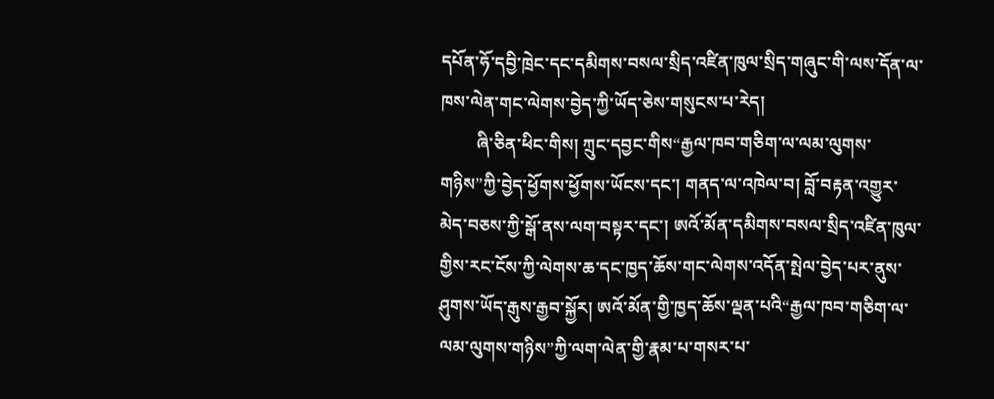དཔོན་ཧོ་དབྱི་ཁྲེང་དང་དམིགས་བསལ་སྲིད་འཛིན་ཁུལ་སྲིད་གཞུང་གི་ལས་དོན་ལ་ཁས་ལེན་གང་ལེགས་བྱེད་ཀྱི་ཡོད་ཅེས་གསུངས་པ་རེད།
        ཞི་ཅིན་ཕིང་གིས། ཀྲུང་དབྱང་གིས“རྒྱལ་ཁབ་གཅིག་ལ་ལམ་ལུགས་གཉིས”ཀྱི་བྱེད་ཕྱོགས་ཕྱོགས་ཡོངས་དང་། གནད་ལ་འཁེལ་བ། བློ་བརྟན་འགྱུར་མེད་བཅས་ཀྱི་སྒོ་ནས་ལག་བསྟར་དང་། ཨའོ་མོན་དམིགས་བསལ་སྲིད་འཛིན་ཁུལ་གྱིས་རང་ངོས་ཀྱི་ལེགས་ཆ་དང་ཁྱད་ཆོས་གང་ལེགས་འདོན་སྤེལ་བྱེད་པར་ནུས་ཤུགས་ཡོད་རྒུས་རྒྱབ་སྐྱོར། ཨའོ་མོན་གྱི་ཁྱད་ཆོས་ལྡན་པའི“རྒྱལ་ཁབ་གཅིག་ལ་ལམ་ལུགས་གཉིས”ཀྱི་ལག་ལེན་གྱི་རྣམ་པ་གསར་པ་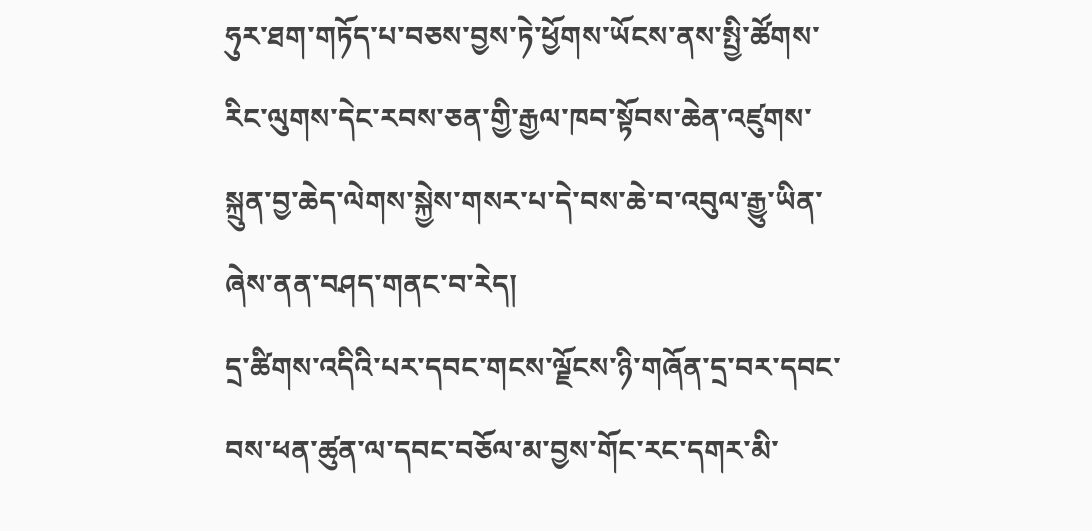ཧུར་ཐག་གཏོད་པ་བཅས་བྱས་ཏེ་ཕྱོགས་ཡོངས་ནས་སྤྱི་ཚོགས་རིང་ལུགས་དེང་རབས་ཅན་གྱི་རྒྱལ་ཁབ་སྟོབས་ཆེན་འཛུགས་སྐྲུན་བྱ་ཆེད་ལེགས་སྐྱེས་གསར་པ་དེ་བས་ཆེ་བ་འབུལ་རྒྱུ་ཡིན་ཞེས་ནན་བཤད་གནང་བ་རེད།
དྲ་ཚིགས་འདིའི་པར་དབང་གངས་ལྗོངས་ཉི་གཞོན་དྲ་བར་དབང་བས་ཕན་ཚུན་ལ་དབང་བཅོལ་མ་བྱས་གོང་རང་དགར་མི་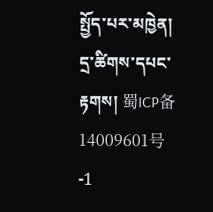སྤྱོད་པར་མཁྱེན།
དྲ་ཚིགས་དཔང་རྟགས། 蜀ICP备14009601号-1